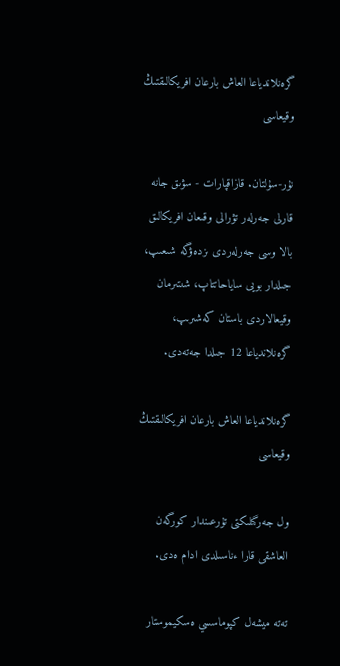گرەنلاندياعا العاش بارعان افريكالىقتىڭ وقيعاسى

نۇر-سۇلتان. قازاقپارات - سۋىق جانە قارلى جەرلەر تۋرالى وقىعان افريكالىق بالا وسى جەرلەردى ىزدەۋگە شىعىپ، جىلدار بويى ساياحاتتاپ، شىتىرمان وقيعالاردى باستان كەشىرىپ، گرەنلاندياعا 12 جىلدا جەتەدى.

گرەنلاندياعا العاش بارعان افريكالىقتىڭ وقيعاسى

ول جەرگىلىكتى تۇرعىندار كورگەن العاشقى قارا ءناسىلدى ادام ەدى.

تەتە ميشەل كپوماسسي ەسكيموستار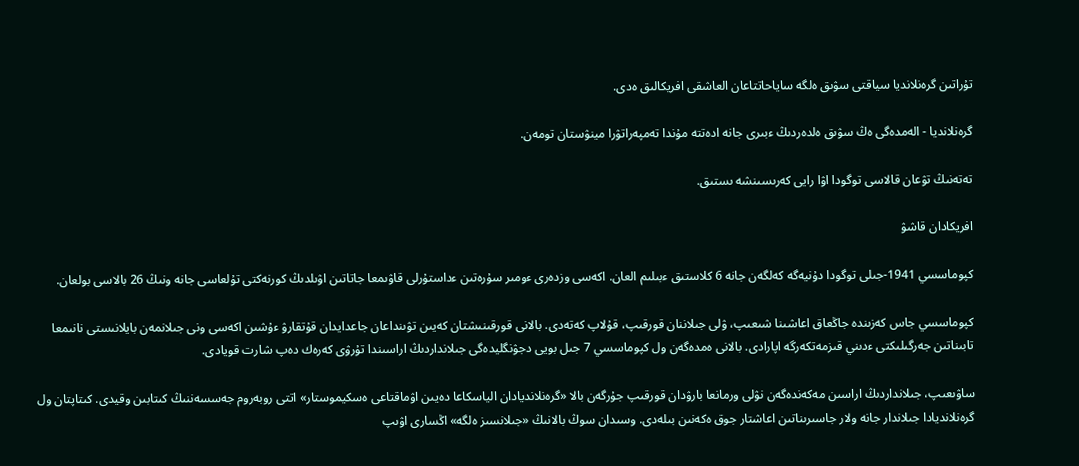تۇراتىن گرەنلانديا سياقتى سۋىق ەلگە ساياحاتتاعان العاشقى افريكالىق ەدى.

گرەنلانديا - الەمدەگى ەڭ سۋىق ەلدەردىڭ ءبىرى جانە ادەتتە مۇندا تەمپەراتۋرا مينۋستان تومەن.

تەتەنىڭ تۋعان قالاسى توگودا اۋا رايى كەرىسىنشە ىستىق.

افريكادان قاشۋ

كپوماسسي 1941-جىلى توگودا دۇنيەگە كەلگەن جانە 6 كلاستىق ءبىلىم العان. اكەسى وزدەرى ءومىر سۇرەتىن ءداستۇرلى قاۋىمعا جاتاتىن اۋىلدىڭ كورنەكتى تۇلعاسى جانە ونىڭ 26 بالاسى بولعان.

كپوماسسي جاس كەزىندە جاڭعاق اعاشىنا شىعىپ، ۋلى جىلاننان قورقىپ، قۇلاپ كەتەدى. بالانى قورقىنىشتان كەيىن تۋىنداعان جاعدايدان قۇتقارۋ ءۇشىن اكەسى ونى جىلانمەن بايلانىستى نانىمعا تابىناتىن جەرگىلىكتى ءدىني قىزمەتكەرگە اپارادى. بالانى ەمدەگەن ول كپوماسسي 7 جىل بويى دجۋنگليدەگى جىلانداردىڭ اراسىندا تۇرۋى كەرەك دەپ شارت قويادى.

ساۋىعىپ، جىلانداردىڭ اراسىن مەكەندەگەن نۋلى ورمانعا بارۋدان قورقىپ جۇرگەن بالا «گرەنلانديادان الياسكاعا دەيىن اۋماقتاعى ەسكيموستار» اتتى روبەروم جەسسەننىڭ كىتابىن وقيدى. كىتاپتان ول گرەنلانديادا جىلاندار جانە ولار جاسىرىناتىن اعاشتار جوق ەكەنىن بىلەدى. وسىدان سوڭ بالانىڭ «جىلانسىز ەلگە» اڭسارى اۋىپ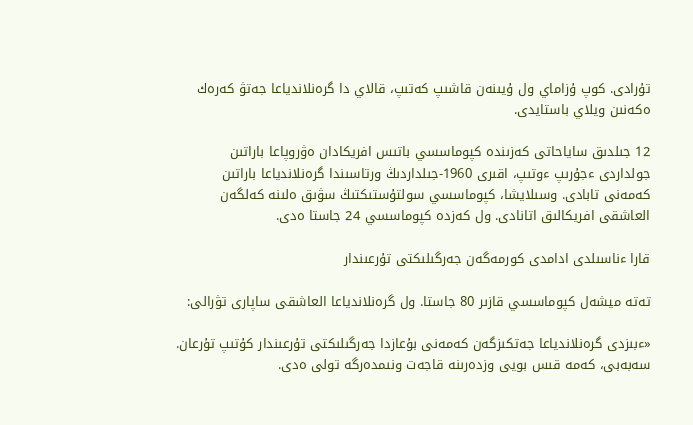تۇرادى. كوپ ۇزاماي ول ۇيىنەن قاشىپ كەتىپ، قالاي دا گرەنلاندياعا جەتۋ كەرەك ەكەنىن ويلاي باستايدى.

12 جىلدىق ساياحاتى كەزىندە كپوماسسي باتىس افريكادان ەۋروپاعا باراتىن جولداردى ءجۇرىپ ءوتىپ، اقىرى 1960-جىلداردىڭ ورتاسىندا گرەنلاندياعا باراتىن كەمەنى تابادى. وسىلايشا، كپوماسسي سولتۇستىكتىڭ سۋىق ەلىنە كەلگەن العاشقى افريكالىق اتانادى. ول كەزدە كپوماسسي 24 جاستا ەدى.

قارا ءناسىلدى ادامدى كورمەگەن جەرگىلىكتى تۇرعىندار

تەتە ميشەل كپوماسسي قازىر 80 جاستا. ول گرەنلاندياعا العاشقى ساپارى تۋرالى:

«ءبىزدى گرەنلاندياعا جەتكىزگەن كەمەنى بۇعازدا جەرگىلىكتى تۇرعىندار كۇتىپ تۇرعان. سەبەبى، كەمە قىس بويى وزدەرىنە قاجەت ونىمدەرگە تولى ەدى.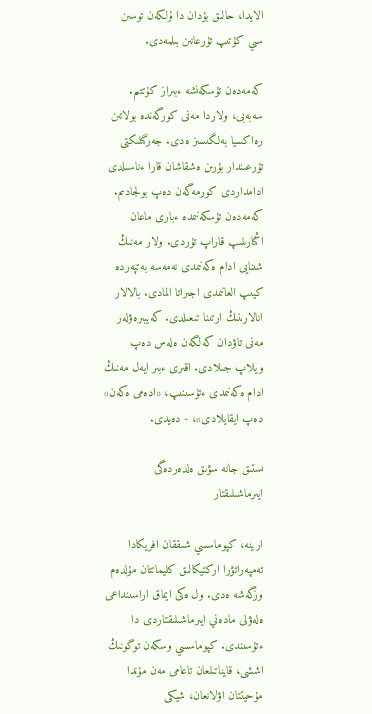الايدا، حالىق بۇدان دا ۇلكەن توسىن سىي كۇتىپ تۇرعانىن بىلمەدى.

كەمەدەن تۇسكەنشە ءبىراز كۇتتىم. سەبەبى، ولاردا مەنى كورگەندە بولاتىن رەاكسيا بەلگىسىز ەدى. جەرگىلىكتى تۇرعىندار بۇرىن ەشقاشان قارا ءناسىلدى ادامداردى كورمەگەن دەپ بولجادىم. كەمەدەن تۇسكەنىمدە ءبارى ماعان اڭتارىلىپ قاراپ تۇردى. ولار مەنىڭ شىنايى ادام ەكەنىمدى نەمەسە بەتپەردە كيىپ العانىمدى اجىراتا المادى. بالالار انالارىنىڭ ارتىنا تىعىلدى. كەيبىرەۋلەر مەنى تاۋدان كەلگەن ەلەس دەپ ويلاپ جىلادى. اقىرى ءبىر ايەل مەنىڭ ادام ەكەنىمدى ءتۇسىنىپ، «ادەمى ەكەن» دەپ ايقايلادى»، - دەيدى.

ىستىق جانە سۋىق ەلدەردەگى ايىرماشىلىقتار

ارينە، كپوماسسي شىققان افريكادا تەمپەراتۋرا اركتيكالىق كليماتتان مۇلدەم وزگەشە ەدى. ول ەكى ايماق اراسىنداعى ەلەۋلى مادەني ايىرماشىلىقتاردى دا ءتۇسىندى. كپوماسسي وسكەن توگونىڭ اششى، قايناتىلعان تاعامى مەن مۇندا مۇحيتتان اۋلانعان، شيكى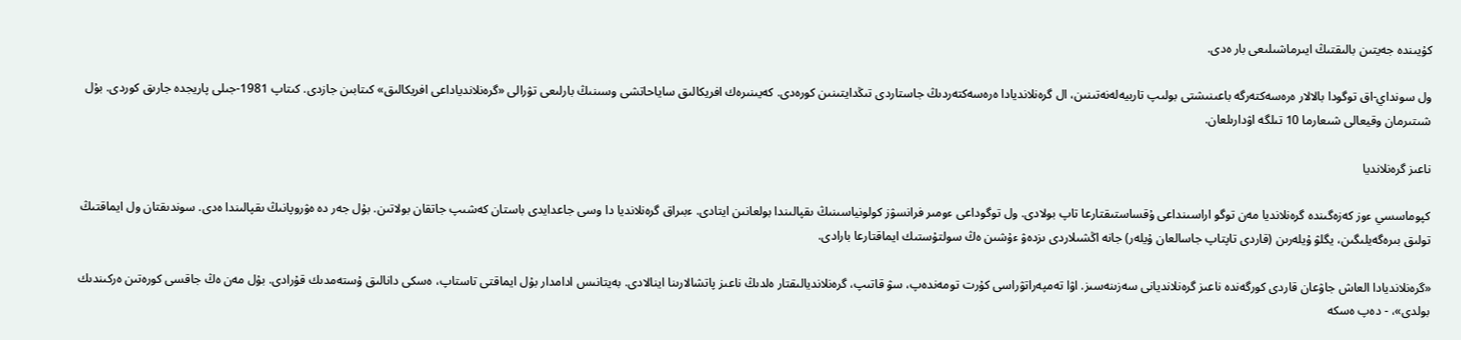كۇيىندە جەيتىن بالىقتىڭ ايىرماشىلىعى بار ەدى.

ول سونداي-اق توگودا بالالار ەرەسەكتەرگە باعىنىشتى بولىپ تاربيەلەنەتىنىن، ال گرەنلانديادا ەرەسەكتەردىڭ جاستاردى تىڭدايتىنىن كورەدى. كەيىنىرەك افريكالىق ساياحاتشى وسىنىڭ بارلىعى تۋرالى «گرەنلاندياداعى افريكالىق» كىتابىن جازدى. كىتاپ 1981-جىلى پاريجدە جارىق كوردى. بۇل شىتىرمان وقيعالى شىعارما 10 تىلگە اۋدارىلعان.

ناعىز گرەنلانديا

كپوماسسي ءوز كەزەگىندە گرەنلانديا مەن توگو اراسىنداعى ۇقساستىقتارعا تاپ بولادى. ول توگوداعى ءومىر فرانسۋز كولونياسىنىڭ ىقپالىندا بولعانىن ايتادى. ءبىراق گرەنلانديا دا وسى جاعدايدى باستان كەشىپ جاتقان بولاتىن. بۇل جەر دە ەۋروپانىڭ ىقپالىندا ەدى. سوندىقتان ول ايماقتىڭ تولىق بىرەگەيلىگىن، يگلۋ ۇيلەرىن (قاردى تاپتاپ جاسالعان ۇيلەر) جانە اڭشىلاردى ىزدەۋ ءۇشىن ەڭ سولتۇستىك ايماقتارعا بارادى.

«گرەنلانديادا العاش جاۋعان قاردى كورگەندە ناعىز گرەنلانديانى سەزىنەسىز. اۋا تەمپەراتۋراسى كۇرت تومەندەپ، سۋ قاتىپ، گرەنلانديالىقتار ەلدىڭ ناعىز پاتشالارىنا اينالادى. بەيتانىس ادامدار بۇل ايماقتى تاستاپ، ەسكى دانالىق ۇستەمدىك قۇرادى. بۇل مەن ەڭ جاقسى كورەتىن ەركىندىك بولدى»، - دەپ ەسكە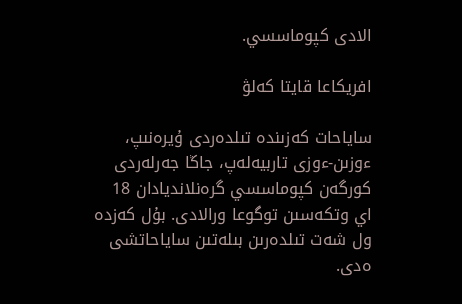الادى كپوماسسي.

افريكاعا قايتا كەلۋ

ساياحات كەزىندە تىلدەردى ۇيرەنىپ، ءوزىن-ءوزى تاربيەلەپ، جاڭا جەرلەردى كورگەن كپوماسسي گرەنلانديادان 18 اي وتكەسىن توگوعا ورالادى. بۇل كەزدە ول شەت تىلدەرىن بىلەتىن ساياحاتشى ەدى.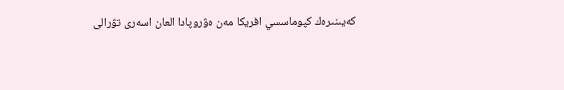كەيىنىرەك كپوماسسي افريكا مەن ەۋروپادا العان اسەرى تۋرالى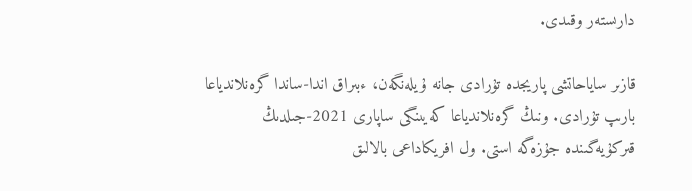دارىستەر وقىدى.

قازىر ساياحاتشى پاريجدە تۇرادى جانە ۇيلەنگەن، ءبىراق اندا-ساندا گرەنلاندياعا بارىپ تۇرادى. ونىڭ گرەنلاندياعا كەيىنگى ساپارى 2021-جىلدىڭ قىركۇيەگىندە جۇزەگە استى. ول افريكاداعى بالالىق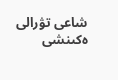شاعى تۋرالى ەكىنشى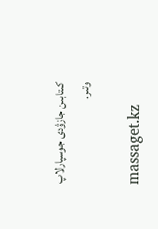كىتابىن جازۋدى جوسپارلاپ وتىر.

massaget.kz